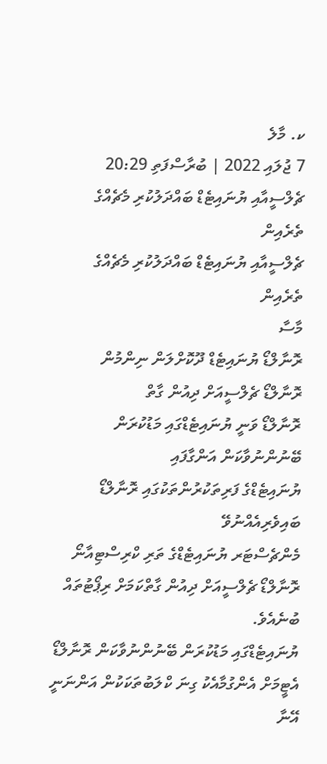ކ. މާލެ
7 ޖުލައި 2022 | ބުރާސްފަތި 20:29
ޗެލްސީއާއި ޔުނައިޓެޑް ބައްދަލުކުރި މެޗެއްގެ ތެރެއިން
ޗެލްސީއާއި ޔުނައިޓެޑް ބައްދަލުކުރި މެޗެއްގެ ތެރެއިން
މާސާ
ރޮނާލްޑޯ ޔުނައިޓެޑް ދޫކޮށްލަން ނިންމުން
ރޮނާލްޑޯ ޗެލްސީއަށް ދިއުން ގާތް
ރޮނާލްޑޯ ވަނީ ޔުނައިޓެޑްގައި މަޑުކުރަން ބޭނުންނުވާކަން އަންގާފައި
ޔުނައިޓެޑްގެ ފަރިތަކުރުންތަކުގައި ރޮނާލްޑޯ ބައިވެރިއެއްނުވޭ
މެންޗެސްޓަރ ޔުނައިޓެޑްގެ ތަރި ކްރިސްޓިއާނޯ ރޮނާލްޑޯ ޗެލްސީއަށް ދިއުން ގާތްކަމަށް ރިޕޯޓުތައް ބުނެއެވެ.
ޔުނައިޓެޑްގައި މަޑުކުރަން ބޭނުންނުވާކަން ރޮނާލްޑޯ އެޓީމަށް އެންގުމާއެކު ގިނަ ކްލަބުތަކަކުން އަންނަނީ އޭނާ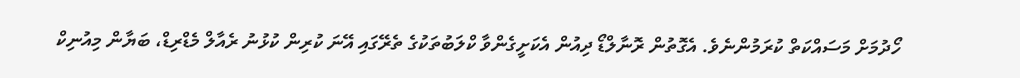ހޯދުމަށް މަސައްކަތް ކުރަމުންނެވެ. އެގޮތުން ރޮނާލްޑޯ ދިއުން އެކަށީގެންވާ ކްލަބުތަކުގެ ތެރޭގައި އޭނަ ކުރިން ކުޅުނު ރެއާލް މެޑްރިޑް، ބަޔާން މިއުނިކް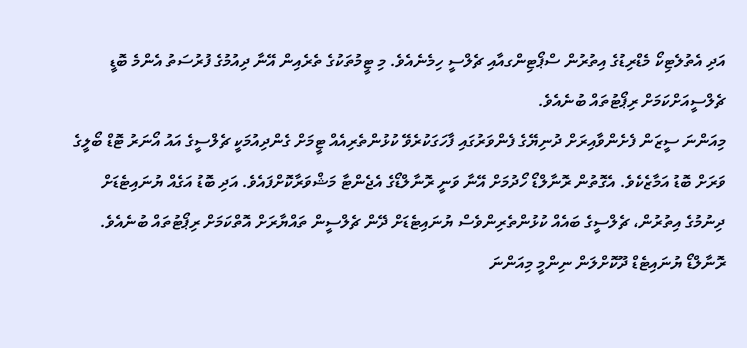އަދި އެތުލެޓިކޯ މެޑްރިޑުގެ އިތުރުން ސްޕޯޓިންގއާއި ޗެލްސީ ހިމެނެއެވެ. މި ޓީމުތަކުގެ ތެރެއިން އޭނާ ދިއުމުގެ ފުރުސަތު އެންމެ ބޮޑީ ޗެލްސީއަށްކަމަށް ރިޕޯޓުތައް ބުނެއެވެ.
މިއަންނަ ސީޒަން ފެށެންވާއިރަށް ދުނިޔޭގެ ފެންވަރުގައި ފާހަގަކުރެވޭ ކުޅުންތެރިއެއް ޓީމަށް ގެންދިއުމަކީ ޗެލްސީގެ އައު އޯނަރު ޓޮޑް ބޯލީގެ ވަރަށް ބޮޑު އަމާޒެކެވެ. އެގޮތުން ރޮނާލްޑޯ ހޯދުމަށް އޭނާ ވަނީ ރޮނާލްޑޯގެ އެޖެންޓާ މަޝްވަރާކޮށްފައެވެ. އަދި ބޮޑު އަގެއް ޔުނައިޓެޑަށް ދިނުމުގެ އިތުރުން، ޗެލްސީގެ ބައެއް ކުޅުންތެރިންވެސް ޔުނައިޓެޑަށް ދޭން ޗެލްސީން ތައްޔާރަށް އޮތްކަމަށް ރިޕޯޓުތައް ބުނެއެވެ.
ރޮނާލްޑޯ ޔުނައިޓެޑް ދޫކޮށްލަން ނިންމީ މިއަންނަ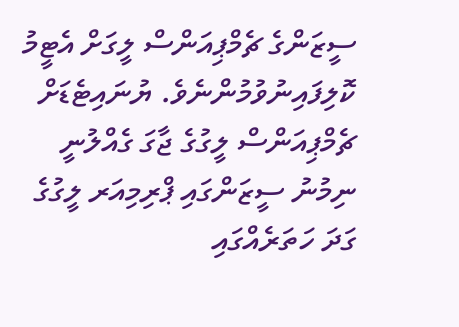ސީޒަންގެ ޗެމްޕިއަންސް ލީގަށް އެޓީމު ކޮލިފައިނުވުމުންނެވެ. ޔުނައިޓެޑަށް ޗެމްޕިއަންސް ލީގުގެ ޖާގަ ގެއްލުނީ ނިމުނު ސީޒަންގައި ޕްރިމިއަރ ލީގުގެ ގަދަ ހަތަރެއްގައި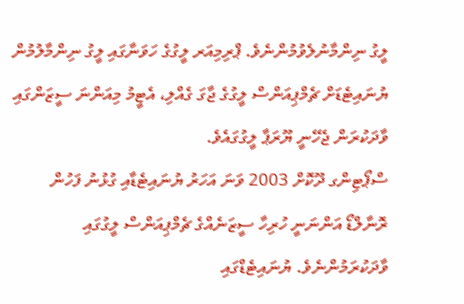ލީގު ނިންމާނުލެވުމުންނެވެ. ޕްރިމިއަރ ލީގުގެ ހަވަނާގައި ލީގު ނިންމާލުމުން ޔުނައިޓެޑަށް ޗެމްޕިއަންސް ލީގުގެ ޖާގަ ގެއްލި، އެޓީމު މިއަންނަ ސީޒަންގައި ވާދަކުރަން ޖެހޭނީ ޔޫރަޕާ ލީގުގައެވެ.
ސްޕޯޓިންގ ދޫކޮށް 2003 ވަނަ އަހަރު ޔުނައިޓެޑާއި ގުޅުނު ފަހުން ރޮނާލްޑޯ އަންނަނީ ހުރިހާ ސީޒަނެއްގެ ޗެމްޕިއަންސް ލީގުގައި ވާދަކުރަމުންނެވެ. ޔުނައިޓެޑްގައި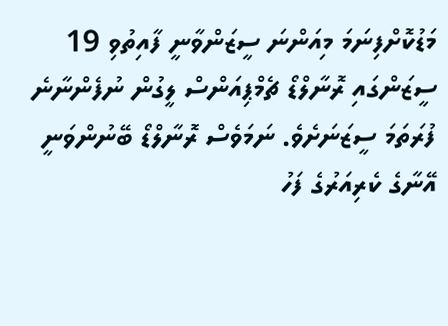މަޑުކޮށްފިނަމަ މިއަންނަ ސީޒަންވާނީ ފާއިތުވި 19 ސީޒަންގައި ރޮނާލްޑޯ ޗެމްޕިއަންސް ލީގުން ނުފެންނާނެ ފުރަތަމަ ސީޒަނަށެވެ. ނަމަވެސް ރޮނާލްޑޯ ބޭނުންވަނީ އޭނާގެ ކެރިއަރުގެ ފަހު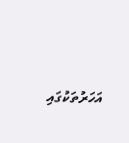އަހަރުތަކުގައި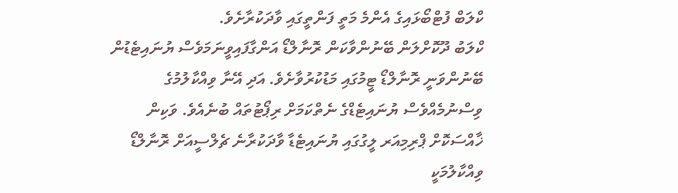ކްލަބް ފުޓްބޯޅައިގެ އެންމެ މަތީ ފަންތީގައި ވާދަކުރާށެވެ.
ކްލަބު ދޫކޮށްލަން ބޭނުންވާކަން ރޮނާލްޑޯ އަންގާފައިވީނަމަވެސް ޔުނައިޓެޑުން ބޭނުންވަނީ ރޮނާލްޑޯ ޓީމުގައި މަޑުކުރުވާށެވެ. އަދި އޭނާ ވިއްކާލުމުގެ ވިސްނުމެއްވެސް ޔުނައިޓެޑްގެ ނެތްކަމަށް ރިޕޯޓުތައް ބުނެއެވެ. ވަކިން ޚާއްސަކޮށް ޕްރިމިއަރ ލީގުގައި ޔުނައިޓެޑާ ވާދަކުރާނެ ޗެލްސީއަށް ރޮނާލްޑޯ ވިއްކާލުމަކީ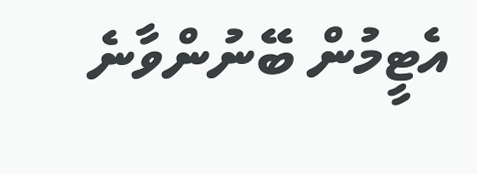އެޓީމުން ބޭނުންވާނެ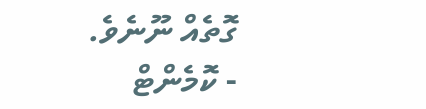ގޮތެއް ނޫނެވެ.
- ކޮމެންޓް